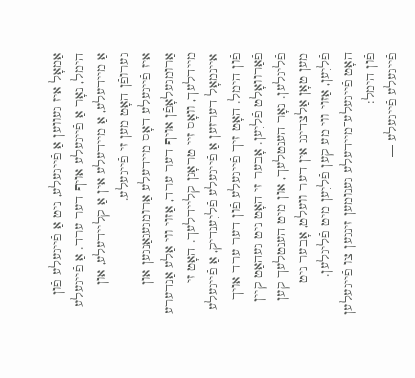אַמאָל איז געווען אַ פֿייגעלע, ניט אַ פֿייגעלע פֿון הימל, נאָר אַ פֿייגעלע אויף דער ערד. אַ פֿייגעלע אַ מיידעלע, אַ מיידעלע אין אַ קליידעלע, און גערופֿן האָט מען זי פֿייגעלע.
איז פֿייגעלע דאָס מיידעלע אַרומגעגאַנגען און אַרומגעלאָפֿן אויף דער ערד, אַזוי ווי אַלע אַנדערע מיידלעך, וואָס זיי טראָגן קליידלעך. האָט זי איינמאָל דערזען אַ פֿייגעלע פֿליִענדיק, אַ פֿייגעלע פֿון הימל. האָט זיך פֿייגעלע פֿון דער ערד אויך פֿאַרוואָלט פֿליִען. אָבער זי האָט ניט געהאַט קיין פֿליגלען. נאָר הענטלעך, און מיט הענטלעך קען מען טאָן אַלצדינג אין דער וועלט, אָבער ניט פֿליִען, אַזוי ווי מע קען פֿליִען מיט פֿליגלען.
האָט פֿייגעלע־מיידעלע גענומען זינגען צו פֿייגעלען פֿון הימל:
פֿייגעלע פֿייגעלע —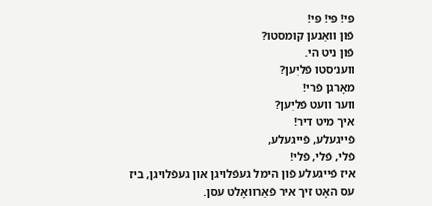פּי! פּי! פּי!
פֿון וואַנען קומסטו?
פֿון ניט הי.
ווענ׳סטו פֿליִען?
מאָרגן פֿרי!
ווער וועט פֿליִען?
איך מיט דיר!
פֿייגעלע, פֿייגעלע,
פֿלי, פֿלי, פֿלי!
איז פֿייגעלע פֿון הימל געפֿלויגן און געפֿלויגן, ביז עס האָט זיך איר פֿאַרוואָלט עסן.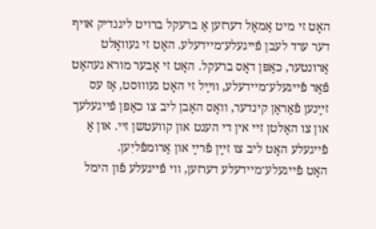האָט זי מיט אַמאָל דערזען אַ ברעקל ברויט ליגנדיק אויף דער ערד לעבן פֿייגעלע־מיידעלע. האָט זי געוואָלט אַרונטער, כאַפּן דאָס ברעקל. האָט זי אָבער מורא געהאַט פֿאַר פֿייגעלע־מיידעלע, ווײַל זי האָט געוווּסט, אַז עס זײַנען פֿאַראַן קינדער, וואָס האָבן ליב צו כאַפּן פֿייגעלעך און צו האַלטן זיי אין די הענט און קוועטשן זיי. און אַ פֿייגעלע האָט ליב צו זײַן פֿרײַ און אַרומפֿליִען.
האָט פֿייגעלע־מיידעלע דערזען, ווי פֿייגעלע פֿון הימל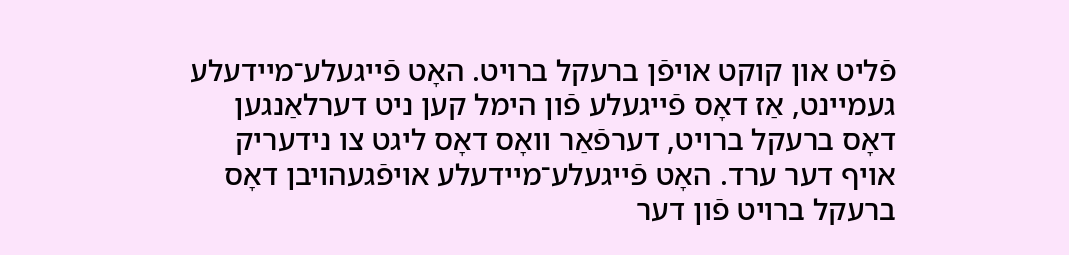פֿליט און קוקט אויפֿן ברעקל ברויט. האָט פֿייגעלע־מיידעלע געמיינט, אַז דאָס פֿייגעלע פֿון הימל קען ניט דערלאַנגען דאָס ברעקל ברויט, דערפֿאַר וואָס דאָס ליגט צו נידעריק אויף דער ערד. האָט פֿייגעלע־מיידעלע אויפֿגעהויבן דאָס ברעקל ברויט פֿון דער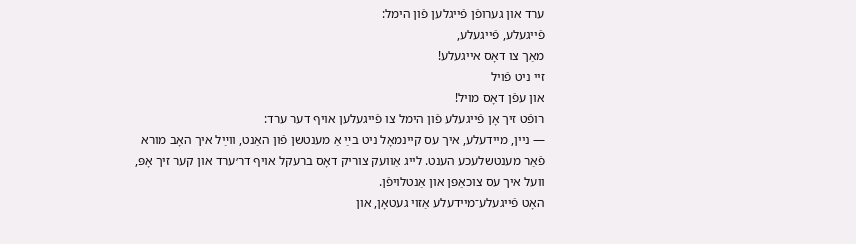ערד און גערופֿן פֿייגלען פֿון הימל:
פֿייגעלע, פֿייגעלע,
מאַך צו דאָס אייגעלע!
זיי ניט פֿויל
און עפֿן דאָס מויל!
רופֿט זיך אָן פֿייגעלע פֿון הימל צו פֿייגעלען אויף דער ערד:
— ניין, מיידעלע, איך עס קיינמאָל ניט בײַ אַ מענטשן פֿון האַנט, ווײַל איך האָב מורא פֿאַר מענטשלעכע הענט. לייג אַוועק צוריק דאָס ברעקל אויף דר׳ערד און קער זיך אָפּ, וועל איך עס צוכאַפּן און אַנטלויפֿן.
האָט פֿייגעלע־מיידעלע אַזוי געטאָן, און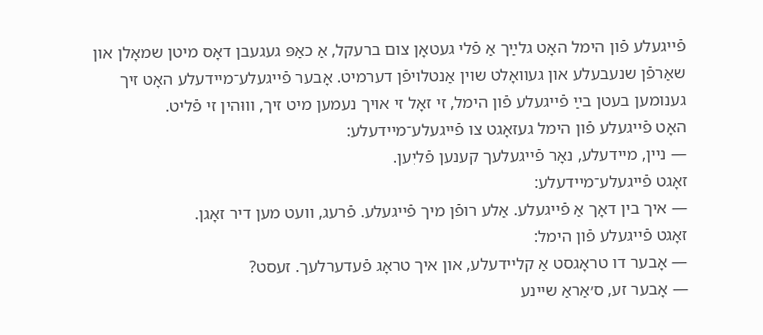פֿייגעלע פֿון הימל האָט גלײַך אַ פֿלי געטאָן צום ברעקל, אַ כאַפּ געגעבן דאָס מיטן שמאָלן און שאַרפֿן שנעבעלע און געוואָלט שוין אַנטלויפֿן דערמיט. אָבער פֿייגעלע־מיידעלע האָט זיך גענומען בעטן בײַ פֿייגעלע פֿון הימל, זי זאָל זי אויך נעמען מיט זיך, וווּהין זי פֿליט.
האָט פֿייגעלע פֿון הימל געזאָגט צו פֿייגעלע־מיידעלע:
— ניין, מיידעלע, נאָר פֿייגעלעך קענען פֿליִען.
זאָגט פֿייגעלע־מיידעלע:
— איך בין דאָך אַ פֿייגעלע. אַלע רופֿן מיך פֿייגעלע. פֿרעג, וועט מען דיר זאָגן.
זאָגט פֿייגעלע פֿון הימל:
— אָבער דו טראָגסט אַ קליידעלע, און איך טראָג פֿעדערלעך. זעסט?
— אָבער זע, ס׳אַראַ שיינע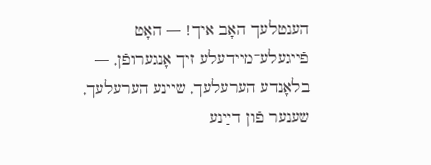הענטלעך האָב איך! — האָט פֿייגעלע־מיידעלע זיך אָנגערופֿן, — בלאָנדע הערעלעך, שיינע הערעלעך, שענער פֿון דײַנע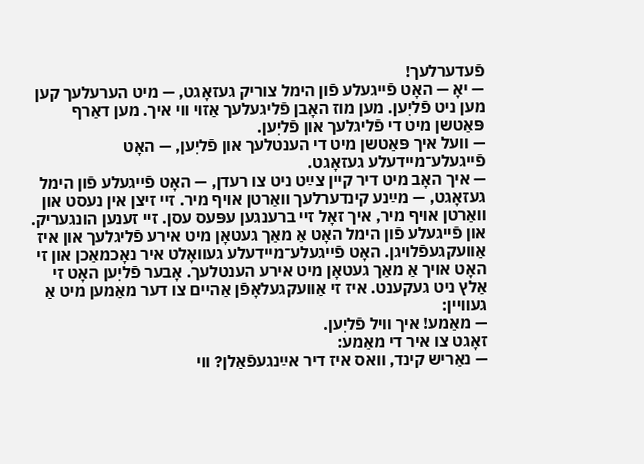פֿעדערלעך!
— יאָ — האָט פֿייגעלע פֿון הימל צוריק געזאָגט, — מיט הערעלעך קען מען ניט פֿליִען. מען מוז האָבן פֿליגעלעך אַזוי ווי איך. מען דאַרף פּאַטשן מיט די פֿליגלעך און פֿליִען.
— וועל איך פּאַטשן מיט די הענטלעך און פֿליִען, — האָט פֿייגעלע־מיידעלע געזאָגט.
— איך האָב מיט דיר קיין צײַט ניט צו רעדן, — האָט פֿייגעלע פֿון הימל געזאָגט, — מײַנע קינדערלעך וואַרטן אויף מיר. זיי זיצן אין נעסט און וואַרטן אויף מיר, איך זאָל זיי ברענגען עפּעס עסן. זיי זענען הונגעריק.
און פֿייגעלע פֿון הימל האָט אַ מאַך געטאָן מיט אירע פֿליגלעך און איז אַוועקגעפֿלויגן. האָט פֿייגעלע־מיידעלע געוואָלט איר נאָכמאַכן און זי האָט אויך אַ מאַך געטאָן מיט אירע הענטלעך. אָבער פֿליִען האָט זי אַלץ ניט געקענט. איז זי אַוועקגעלאָפֿן אַהיים צו דער מאַמען מיט אַ געוויין:
— מאַמע! איך וויל פֿליִען.
זאָגט צו איר די מאַמע:
— נאַריש קינד, וואס איז דיר אײַנגעפֿאַלן? ווי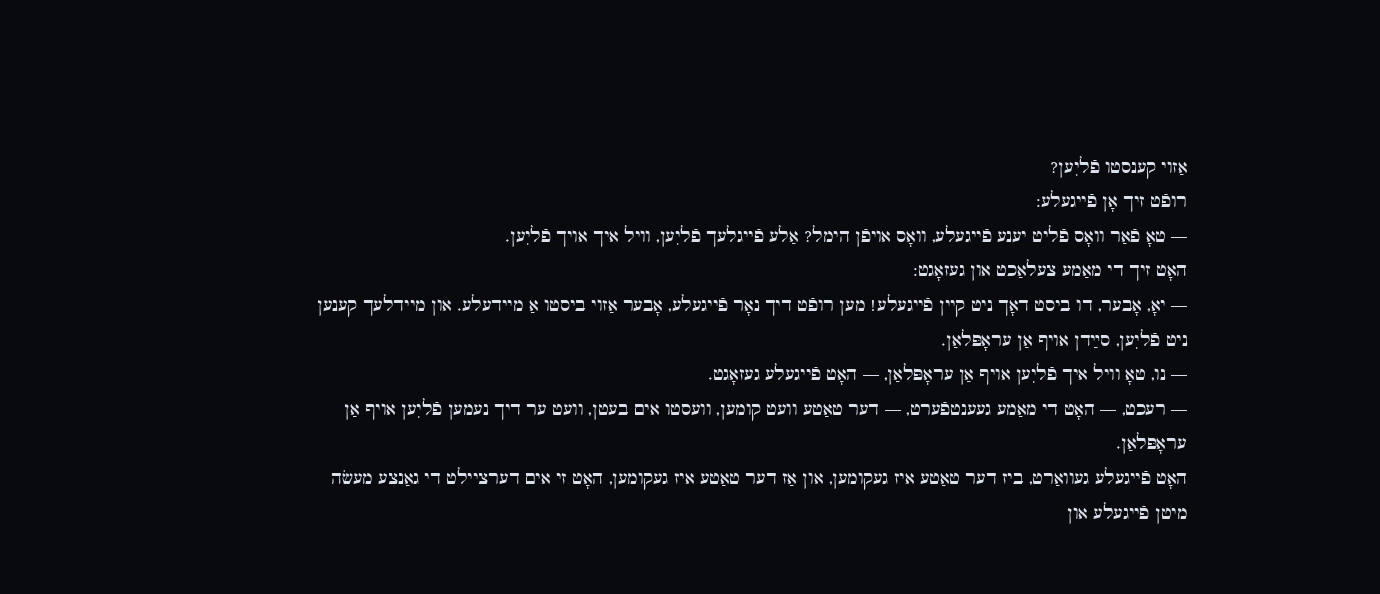אַזוי קענסטו פֿליִען?
רופֿט זיך אָן פֿייגעלע:
— טאָ פֿאַר וואָס פֿליט יענע פֿייגעלע, וואָס אויפֿן הימל? אַלע פֿייגלעך פֿליִען, וויל איך אויך פֿליִען.
האָט זיך די מאַמע צעלאַכט און געזאָגט:
— יאָ, אָבער, דו ביסט דאָך ניט קיין פֿייגעלע! מען רופֿט דיך נאָר פֿייגעלע, אָבער אַזוי ביסטו אַ מיידעלע. און מיידלעך קענען ניט פֿליִען, סײַדן אויף אַן עראָפּלאַן.
— נו, טאָ וויל איך פֿליִען אויף אַן עראָפּלאַן, — האָט פֿייגעלע געזאָגט.
— רעכט, — האָט די מאַמע געענטפֿערט, — דער טאַטע וועט קומען, וועסטו אים בעטן, וועט ער דיך נעמען פֿליִען אויף אַן עראָפּלאַן.
האָט פֿייגעלע געוואַרט, ביז דער טאַטע איז געקומען, און אַז דער טאַטע איז געקומען, האָט זי אים דערציילט די גאַנצע מעשׂה מיטן פֿייגעלע און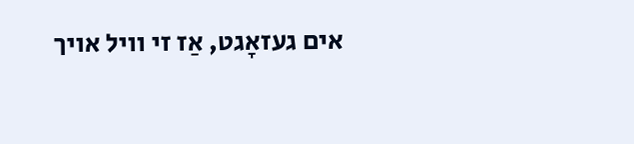אים געזאָגט, אַז זי וויל אויך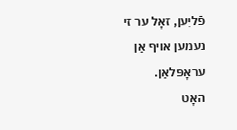פֿליִען, זאָל ער זי נעמען אויף אַן עראָפּלאַן.
האָט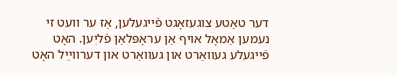דער טאַטע צוגעזאָגט פֿייגעלען, אַז ער וועט זי נעמען אַמאָל אויף אַן עראָפּלאַן פֿליִען. האָט פֿייגעלע געוואַרט און געוואַרט און דערווײַל האָט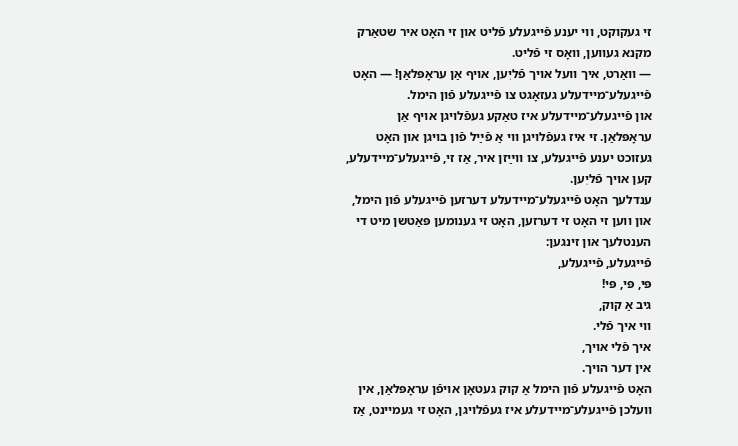זי געקוקט, ווי יענע פֿייגעלע פֿליט און זי האָט איר שטאַרק מקנא געווען, וואָס זי פֿליט.
— וואַרט, איך וועל אויך פֿליִען, אויף אַן עראָפּלאַן! — האָט פֿייגעלע־מיידעלע געזאָגט צו פֿייגעלע פֿון הימל.
און פֿייגעלע־מיידעלע איז טאַקע געפֿלויגן אויף אַן עראָפּלאַן. זי איז געפֿלויגן ווי אַ פֿײַל פֿון בויגן און האָט געזוכט יענע פֿייגעלע, צו ווײַזן איר, אַז זי, פֿייגעלע־מיידעלע, קען אויך פֿליִען.
ענדלעך האָט פֿייגעלע־מיידעלע דערזען פֿייגעלע פֿון הימל, און ווען זי האָט זי דערזען, האָט זי גענומען פּאַטשן מיט די הענטלעך און זינגען:
פֿייגעלע, פֿייגעלע,
פּי, פּי, פּי!
גיב אַ קוק,
ווי איך פֿלי.
איך פֿלי אויך,
אין דער הויך.
האָט פֿייגעלע פֿון הימל אַ קוק געטאָן אויפֿן עראָפּלאַן, אין וועלכן פֿייגעלע־מיידעלע איז געפֿלויגן, האָט זי געמיינט, אַז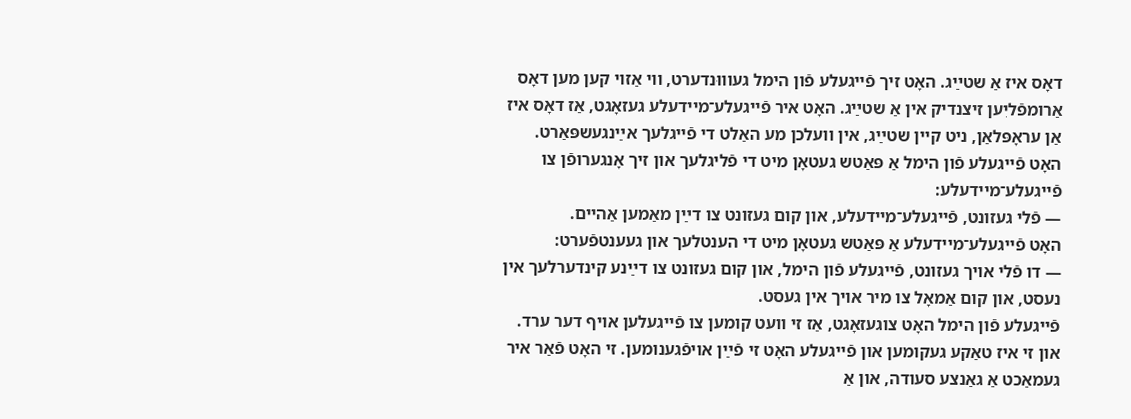דאָס איז אַ שטײַג. האָט זיך פֿייגעלע פֿון הימל געוווּנדערט, ווי אַזוי קען מען דאָס אַרומפֿליִען זיצנדיק אין אַ שטײַג. האָט איר פֿייגעלע־מיידעלע געזאָגט, אַז דאָס איז אַן עראָפּלאַן, ניט קיין שטײַג, אין וועלכן מע האַלט די פֿייגלעך אײַנגעשפּאַרט.
האָט פֿייגעלע פֿון הימל אַ פּאַטש געטאָן מיט די פֿליגלעך און זיך אָנגערופֿן צו פֿייגעלע־מיידעלע:
— פֿלי געזונט, פֿייגעלע־מיידעלע, און קום געזונט צו דײַן מאַמען אַהיים.
האָט פֿייגעלע־מיידעלע אַ פּאַטש געטאָן מיט די הענטלעך און געענטפֿערט:
— דו פֿלי אויך געזונט, פֿייגעלע פֿון הימל, און קום געזונט צו דײַנע קינדערלעך אין נעסט, און קום אַמאָל צו מיר אויך אין געסט.
פֿייגעלע פֿון הימל האָט צוגעזאָגט, אַז זי וועט קומען צו פֿייגעלען אויף דער ערד. און זי איז טאַקע געקומען און פֿייגעלע האָט זי פֿײַן אויפֿגענומען. זי האָט פֿאַר איר געמאַכט אַ גאַנצע סעודה, און אַ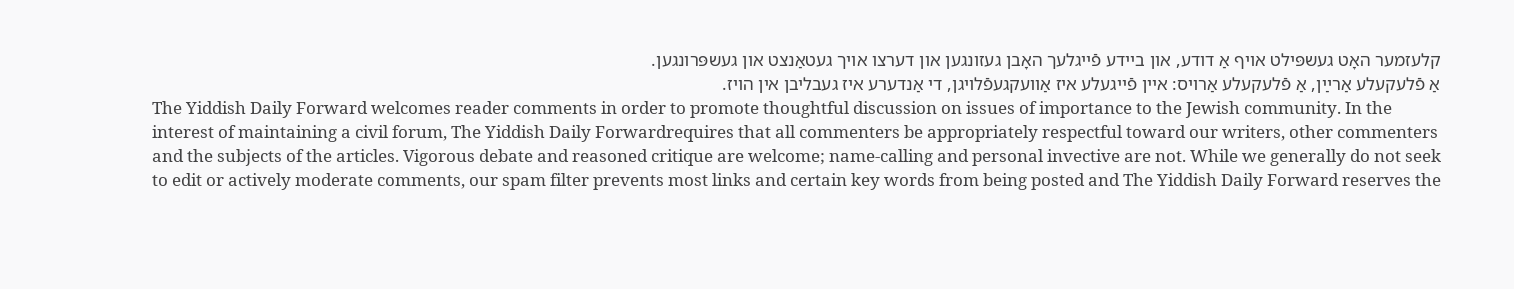קלעזמער האָט געשפּילט אויף אַ דודע, און ביידע פֿייגלעך האָבן געזונגען און דערצו אויך געטאַנצט און געשפּרונגען.
אַ פֿלעקעלע אַרײַן, אַ פֿלעקעלע אַרויס: איין פֿייגעלע איז אַוועקגעפֿלויגן, די אַנדערע איז געבליבן אין הויז.
The Yiddish Daily Forward welcomes reader comments in order to promote thoughtful discussion on issues of importance to the Jewish community. In the interest of maintaining a civil forum, The Yiddish Daily Forwardrequires that all commenters be appropriately respectful toward our writers, other commenters and the subjects of the articles. Vigorous debate and reasoned critique are welcome; name-calling and personal invective are not. While we generally do not seek to edit or actively moderate comments, our spam filter prevents most links and certain key words from being posted and The Yiddish Daily Forward reserves the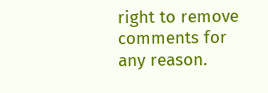right to remove comments for any reason.